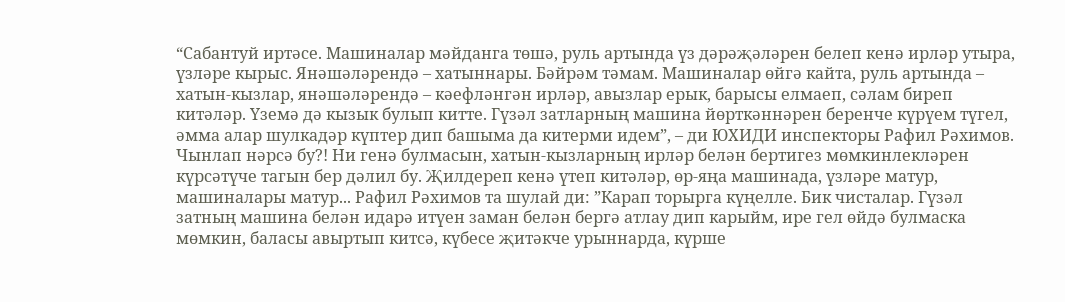“Сабантуй иртәсе. Машиналар мәйданга төшә, руль артында үз дәрәҗәләрен белеп кенә ирләр утыра, үзләре кырыс. Янәшәләрендә – хатыннары. Бәйрәм тәмам. Машиналар өйгә кайта, руль артында – хатын-кызлар, янәшәләрендә – кәефләнгән ирләр, авызлар ерык, барысы елмаеп, сәлам биреп китәләр. Үземә дә кызык булып китте. Гүзәл затларның машина йөрткәннәрен беренче күрүем түгел, әмма алар шулкадәр күптер дип башыма да китерми идем”, – ди ЮХИДИ инспекторы Рафил Рәхимов.
Чынлап нәрсә бу?! Ни генә булмасын, хатын-кызларның ирләр белән бертигез мөмкинлекләрен күрсәтүче тагын бер дәлил бу. Җилдереп кенә үтеп китәләр, өр-яңа машинада, үзләре матур, машиналары матур... Рафил Рәхимов та шулай ди: ”Карап торырга күңелле. Бик чисталар. Гүзәл затның машина белән идарә итүен заман белән бергә атлау дип карыйм, ире гел өйдә булмаска мөмкин, баласы авыртып китсә, күбесе җитәкче урыннарда, күрше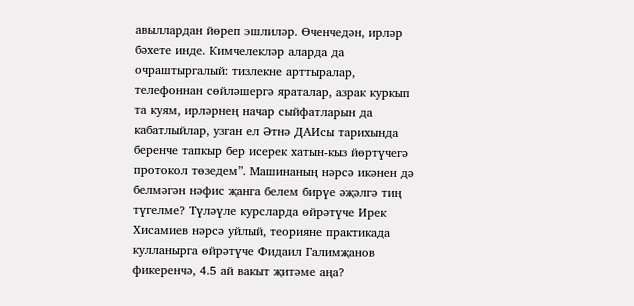авыллардан йөреп эшлиләр. Өченчедән, ирләр бәхете инде. Кимчелекләр аларда да очраштыргалый: тизлекне арттыралар, телефоннан сөйләшергә яраталар, азрак куркып та куям, ирләрнең начар сыйфатларын да кабатлыйлар, узган ел Әтнә ДАИсы тарихында беренче тапкыр бер исерек хатын-кыз йөртүчегә протокол төзедем”. Машинаның нәрсә икәнен дә белмәгән нәфис җанга белем бирүе әҗәлгә тиң түгелме? Түләүле курсларда өйрәтүче Ирек Хисамиев нәрсә уйлый, теорияне практикада кулланырга өйрәтүче Фидаил Галимҗанов фикеренчә, 4.5 ай вакыт җитәме аңа?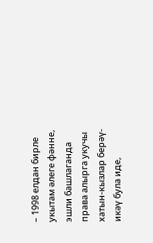– 1998 елдан бирле укытам әлеге фәнне, эшли башлаганда права алырга укучы хатын-кызлар берәү-икәү була иде,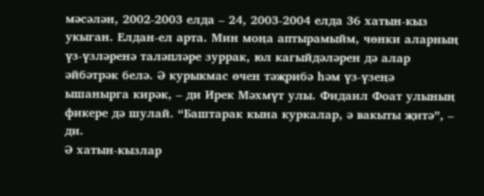мәсәлән, 2002-2003 елда – 24, 2003-2004 елда 36 хатын-кыз укыган. Елдан-ел арта. Мин моңа аптырамыйм, чөнки аларның үз-үзләренә таләпләре зуррак, юл кагыйдәләрен дә алар әйбәтрәк белә. Ә курыкмас өчен тәҗрибә һәм үз-үзеңә ышанырга кирәк, – ди Ирек Мәхмүт улы. Фидаил Фоат улының фикере дә шулай. “Баштарак кына куркалар, ә вакыты җитә”, – ди.
Ә хатын-кызлар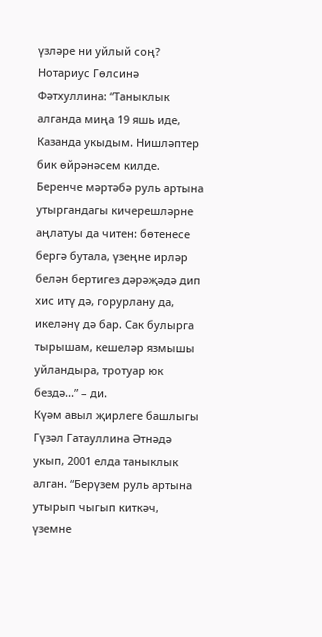үзләре ни уйлый соң? Нотариус Гөлсинә Фәтхуллина: “Таныклык алганда миңа 19 яшь иде, Казанда укыдым. Нишләптер бик өйрәнәсем килде. Беренче мәртәбә руль артына утыргандагы кичерешләрне аңлатуы да читен: бөтенесе бергә бутала, үзеңне ирләр белән бертигез дәрәҗәдә дип хис итү дә, горурлану да, икеләнү дә бар. Сак булырга тырышам, кешеләр язмышы уйландыра, тротуар юк бездә...” – ди.
Күәм авыл җирлеге башлыгы Гүзәл Гатауллина Әтнәдә укып, 2001 елда таныклык алган. “Берүзем руль артына утырып чыгып киткәч, үземне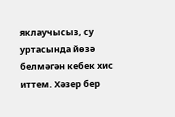яклаучысыз, су уртасында йөзә белмәгән кебек хис иттем. Хәзер бер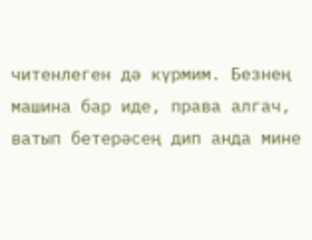читенлеген дә күрмим. Безнең машина бар иде, права алгач, ватып бетерәсең дип анда мине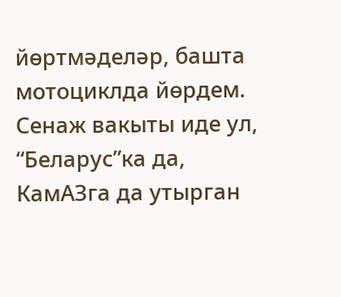йөртмәделәр, башта мотоциклда йөрдем. Сенаж вакыты иде ул, “Беларус”ка да, КамАЗга да утырган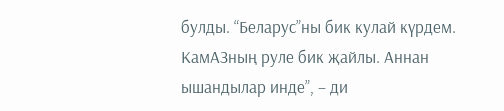булды. “Беларус”ны бик кулай күрдем. КамАЗның руле бик җайлы. Аннан ышандылар инде”, – ди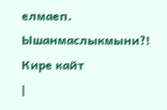елмаеп. Ышанмаслыкмыни?!
Кире кайт
|